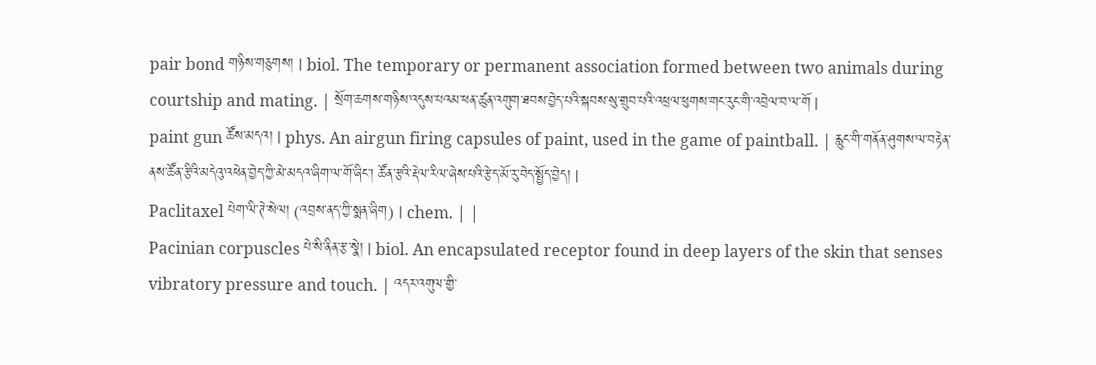pair bond གཉིས་གཅུགས། | biol. The temporary or permanent association formed between two animals during courtship and mating. | སྲོག་ཆགས་གཉིས་འདུས་པའམ་ཕན་ཚུན་འགུག་ཐབས་བྱེད་པའི་སྐབས་སུ་གྲུབ་པའི་འཕྲལ་ཕུགས་གང་རུང་གི་འབྲེལ་བ་ལ་གོ |
paint gun ཚོས་མདའ། | phys. An airgun firing capsules of paint, used in the game of paintball. | རླུང་གི་གནོན་ཤུགས་ལ་བརྟེན་ནས་ཚོན་རྩིའི་མདེའུ་འཕེན་བྱེད་ཀྱི་མེ་མདའ་ཞིག་ལ་གོ་ཞིང་། ཚོན་རྩའི་རྡེལ་རིལ་ཞེས་པའི་རྩེད་མོ་རུ་བེད་སྤྱོད་བྱེད། |
Paclitaxel པེག་ལི་ཊེ་སེལ། (འབྲས་ནད་ཀྱི་སྨན་ཞིག) | chem. | |
Pacinian corpuscles པེ་སི་ནིན་རྩ་སྣེ། | biol. An encapsulated receptor found in deep layers of the skin that senses vibratory pressure and touch. | འདར་འགུལ་གྱི་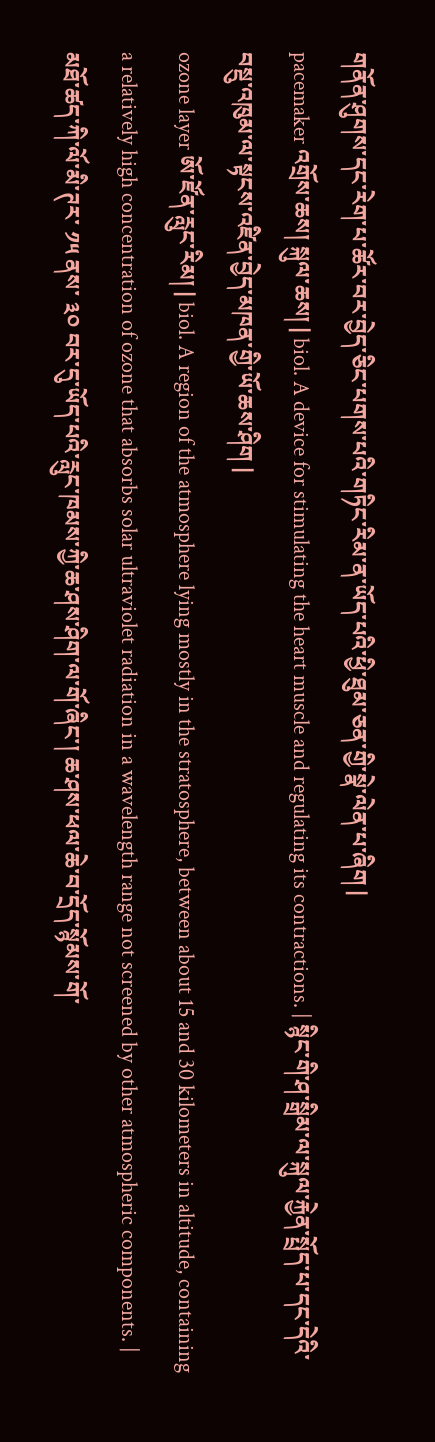གནོན་ཤུགས་དང་རེག་པ་ཚོར་བར་བྱེད་ཅིང་པགས་པའི་གཏིང་རིམ་ན་ཡོད་པའི་ཕྱི་ཐུམ་ཅན་གྱི་སྣེ་ལེན་པ་ཞིག |
pacemaker འགྲོས་ཆས། སྐུལ་ཆས། | biol. A device for stimulating the heart muscle and regulating its contractions. | སྙིང་གི་ཤ་སྒྲིམ་ལ་སྐུལ་རྐྱེན་སྤྲོད་པ་དང་དེའི་བསྡུ་འཁུམ་ལ་སྟངས་འཛིན་བྱེད་མཁན་གྱི་ཡོ་ཆས་ཤིག |
ozone layer ཨོ་ཛོན་རླུང་རིམ། | biol. A region of the atmosphere lying mostly in the stratosphere, between about 15 and 30 kilometers in altitude, containing a relatively high concentration of ozone that absorbs solar ultraviolet radiation in a wavelength range not screened by other atmospheric components. | མཐོ་ཚད་ཀི་ལོ་མི་ཊར་ ༡༥ ནས་ ༣༠ བར་དུ་ཡོད་པའི་རླུང་ཁམས་ཀྱི་ཆ་ཤས་ཤིག་ལ་གོ་ཞིང་། ཆ་ཤས་ཕལ་ཆེ་བ་དྲོད་སྙོམས་གོ་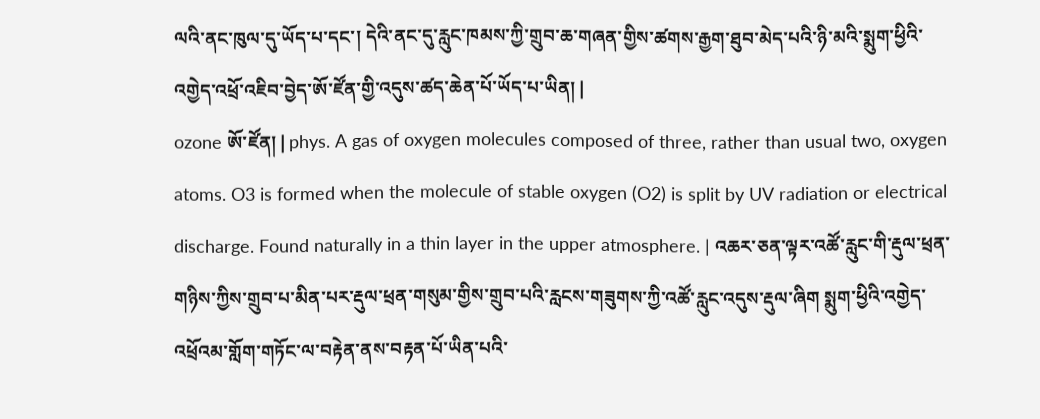ལའི་ནང་ཁུལ་དུ་ཡོད་པ་དང་། དེའི་ནང་དུ་རླུང་ཁམས་ཀྱི་གྲུབ་ཆ་གཞན་གྱིས་ཚགས་རྒྱག་ཐུབ་མེད་པའི་ཉི་མའི་སྨུག་ཕྱིའི་འགྱེད་འཕྲོ་འཇིབ་བྱེད་ཨོ་ཛོན་གྱི་འདུས་ཚད་ཆེན་པོ་ཡོད་པ་ཡིན། |
ozone ཨོ་ཛོན། | phys. A gas of oxygen molecules composed of three, rather than usual two, oxygen atoms. O3 is formed when the molecule of stable oxygen (O2) is split by UV radiation or electrical discharge. Found naturally in a thin layer in the upper atmosphere. | འཆར་ཅན་ལྟར་འཚོ་རླུང་གི་རྡུལ་ཕྲན་གཉིས་ཀྱིས་གྲུབ་པ་མིན་པར་རྡུལ་ཕྲན་གསུམ་གྱིས་གྲུབ་པའི་རླངས་གཟུགས་ཀྱི་འཚོ་རླུང་འདུས་རྡུལ་ཞིག སྨུག་ཕྱིའི་འགྱེད་འཕྲོའམ་གློག་གཏོང་ལ་བརྟེན་ནས་བརྟན་པོ་ཡིན་པའི་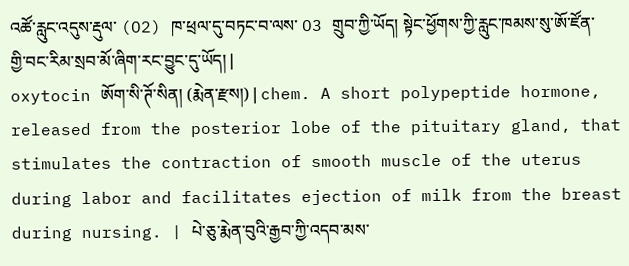འཚོ་རླུང་འདུས་རྡུལ་ (O2) ཁ་ཕྲལ་དུ་བཏང་བ་ལས་ O3 གྲུབ་ཀྱི་ཡོད། སྟེང་ཕྱོགས་ཀྱི་རླུང་ཁམས་སུ་ཨོ་ཛོན་གྱི་བང་རིམ་སྲབ་མོ་ཞིག་རང་བྱུང་དུ་ཡོད། |
oxytocin ཨོག་སི་ཊོ་སིན། (རྨེན་རྫས།) | chem. A short polypeptide hormone, released from the posterior lobe of the pituitary gland, that stimulates the contraction of smooth muscle of the uterus during labor and facilitates ejection of milk from the breast during nursing. | པེ་ཅུ་རྨེན་བུའི་རྒྱབ་ཀྱི་འདབ་མས་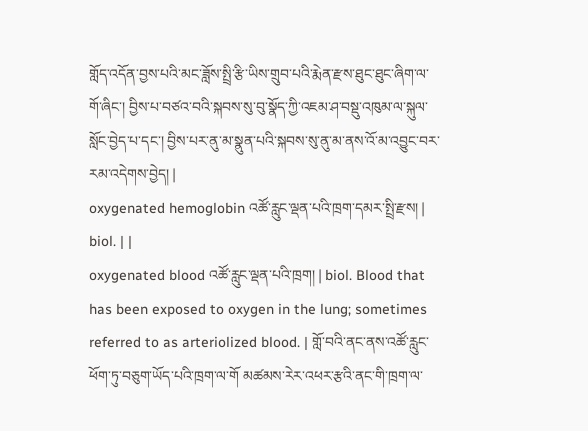གློད་འདོན་བྱས་པའི་མང་ཟློས་སྤྲི་རྩི་ཡིས་གྲུབ་པའི་རྨེན་རྫས་ཐུང་ཐུང་ཞིག་ལ་གོ་ཞིང་། བྱིས་པ་བཙའ་བའི་སྐབས་སུ་བུ་སྣོད་ཀྱི་འཇམ་ཤ་བསྡུ་འཁུམ་ལ་སྐུལ་སློང་བྱེད་པ་དང་། བྱིས་པར་ནུ་མ་སྣུན་པའི་སྐབས་སུ་ནུ་མ་ནས་འོ་མ་འབྱུང་བར་རམ་འདེགས་བྱེད། |
oxygenated hemoglobin འཚོ་རླུང་ལྡན་པའི་ཁྲག་དམར་སྤྲི་རྫས། | biol. | |
oxygenated blood འཚོ་རླུང་ལྡན་པའི་ཁྲག། | biol. Blood that has been exposed to oxygen in the lung; sometimes referred to as arteriolized blood. | གློ་བའི་ནང་ནས་འཚོ་རླུང་ཕོག་ཏུ་བཅུག་ཡོད་པའི་ཁྲག་ལ་གོ མཚམས་རེར་འཕར་རྩའི་ནང་གི་ཁྲག་ལ་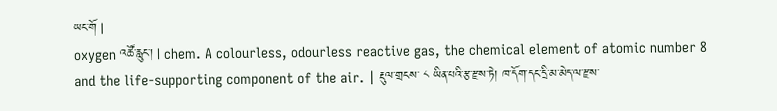ཡང་གོ |
oxygen འཚོ་རླུང་། | chem. A colourless, odourless reactive gas, the chemical element of atomic number 8 and the life-supporting component of the air. | རྡུལ་གྲངས་ ༨ ཡིན་པའི་རྩ་རྫས་ཏེ། ཁ་དོག་དང་དྲི་མ་མེད་ལ་རྫས་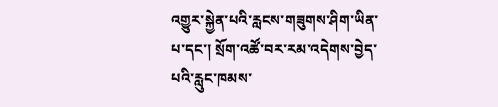འགྱུར་སྐྱེན་པའི་རླངས་གཟུགས་ཤིག་ཡིན་པ་དང་། སྲོག་འཚོ་བར་རམ་འདེགས་བྱེད་པའི་རླུང་ཁམས་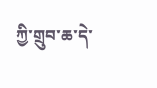ཀྱི་གྲུབ་ཆ་དེ་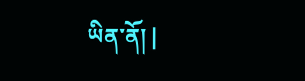ཡིན་ནོ། |